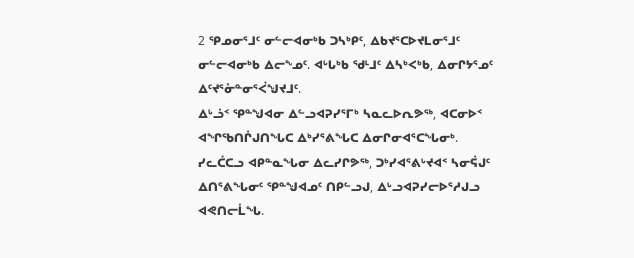2 ᕿᓄᓂᕐᒧᑦ ᓂᓪᓕᐊᓂᒃᑲ ᑐᓴᒃᑭᑦ, ᐃᑲᔪᕐᑕᐅᔪᒪᓂᕐᒧᑦ ᓂᓪᓕᐊᓂᒃᑲ ᐃᓕᖕᓄᑦ. ᐊᒡᒐᒃᑲ ᖁᒻᒧᑦ ᐃᓴᒃᐸᒃᑲ, ᐃᓂᒋᔭᕐᓄᑦ ᐃᑦᔪᕐᓁᓐᓂᕐᐹᖑᔪᒧᑦ.
ᐃᒡᓘᑉ ᕿᓐᖑᐊᓂ ᐃᓪᓗᐊᕈᓯᕐᒥᒃ ᓴᓇᓚᐅᕆᕗᖅ, ᐊᑕᓂᐅᑉ ᐊᖏᖃᑎᒌᒍᑎᖓᑕ ᐃᒃᓯᕐᕕᖓᑕ ᐃᓂᒋᓂᐊᕐᑕᖓᓂᒃ.
ᓯᓚᑖᑕᓗ ᐊᑭᓐᓇᖓᓂ ᐃᓚᓯᒋᕗᖅ, ᑐᒃᓯᐊᕐᕕᒡᔪᐊᑉ ᓴᓂᕌᒍᑦ ᐃᑎᕐᕕᖓᓂᑦ ᕿᓐᖑᐊᓄᑦ ᑎᑭᓪᓗᒍ, ᐃᒡᓗᐊᕈᓯᓕᐅᕐᓱᒍᓗ ᐊᕙᑎᓕᒫᖓ.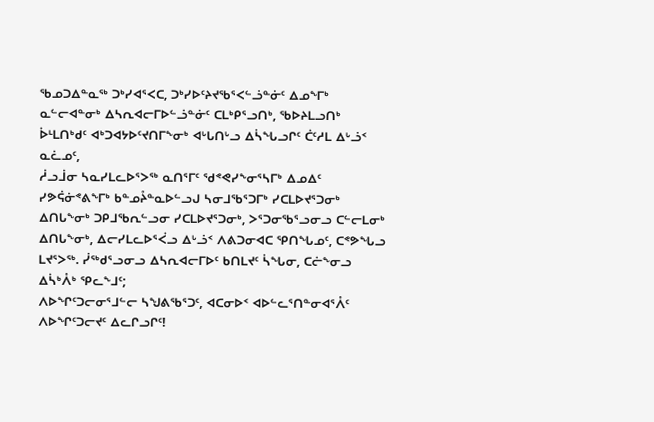ᖃᓄᑐᐃᓐᓇᖅ ᑐᒃᓯᐊᕐᐸᑕ, ᑐᒃᓯᐅᑦᔨᔪᖃᕐᐸᓪᓘᓐᓃᑦ ᐃᓄᖕᒥᒃ ᓇᓪᓕᐊᓐᓂᒃ ᐃᓴᕆᐊᓕᒥᐅᓪᓘᓐᓃᑦ ᑕᒪᒃᑭᕐᓗᑎᒃ, ᖃᐅᔨᒪᓗᑎᒃ ᐆᒻᒪᑎᒃᑯᑦ ᐊᒃᑐᐊᔭᐅᑦᔪᑎᒥᖕᓂᒃ ᐊᒡᒐᑎᒡᓗ ᐃᓵᖓᓗᒋᑦ ᑖᑦᓱᒪ ᐃᒡᓘᑉ ᓇᓛᓄᑦ,
ᓲᓗᒨᓂ ᓴᓇᓯᒪᓚᐅᕐᐳᖅ ᓇᑎᕐᒥᑦ ᖁᕝᕙᓯᖕᓂᕐᓴᒥᒃ ᐃᓄᐃᑦ ᓯᕗᕌᓃᕝᕕᖕᒥᒃ ᑲᓐᓄᔧᓐᓇᐅᓪᓗᒍ ᓴᓂᒧᖃᕐᑐᒥᒃ ᓯᑕᒪᐅᔪᕐᑐᓂᒃ ᐃᑎᒐᖕᓂᒃ ᑐᑭᒧᖃᕆᓪᓗᓂ ᓯᑕᒪᐅᔪᕐᑐᓂᒃ, ᐳᕐᑐᓂᖃᕐᓗᓂᓗ ᑕᓪᓕᒪᓂᒃ ᐃᑎᒐᖕᓂᒃ, ᐃᓕᓯᒪᓚᐅᕐᐹᓗ ᐃᒡᓘᑉ ᐱᕕᑐᓂᐊᑕ ᕿᑎᖓᓄᑦ, ᑕᕝᕗᖓᓗ ᒪᔪᕐᐳᖅ. ᓰᖅᑯᕐᓗᓂᓗ ᐃᓴᕆᐊᓕᒥᐅᑦ ᑲᑎᒪᔪᑦ ᓵᖓᓂ, ᑕᓖᖕᓂᓗ ᐃᓵᒃᐰᒃ ᕿᓚᖕᒧᑦ;
ᐱᐅᖏᑦᑐᓕᓂᕐᒧᓪᓕ ᓴᖑᕕᖃᕐᑐᑦ, ᐊᑕᓂᐅᑉ ᐊᐅᓪᓚᕐᑎᓐᓂᐊᕐᐰᑦ ᐱᐅᖏᑦᑐᓕᔪᑦ ᐃᓚᒋᓗᒋᑦ!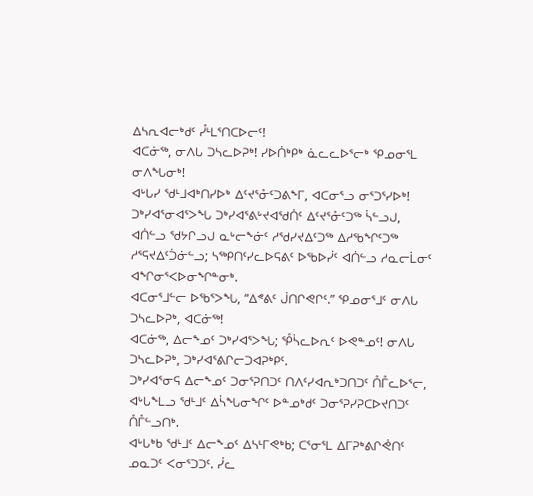ᐃᓴᕆᐊᓕᒃᑯᑦ ᓮᒻᒪᕐᑎᑕᐅᓕᑦ!
ᐊᑕᓃᖅ, ᓂᐱᒐ ᑐᓴᓚᐅᕈᒃ! ᓯᐅᑏᒃᑭᒃ ᓈᓚᓚᐅᕐᓕᒃ ᕿᓄᓂᕐᒪ ᓂᐱᖓᓂᒃ!
ᐊᒡᒐᓯ ᖁᒻᒧᐊᒃᑎᓯᐅᒃ ᐃᑦᔪᕐᓁᑦᑐᕕᖕᒥ, ᐊᑕᓂᕐᓗ ᓂᕐᑐᕐᓯᐅᒃ!
ᑐᒃᓯᐊᕐᓂᐊᕐᐳᖓ ᑐᒃᓯᐊᕐᕕᒡᔪᐊᖁᑏᑦ ᐃᑦᔪᕐᓁᑦᑐᖅ ᓵᓪᓗᒍ, ᐊᑏᓪᓗ ᖁᔭᒋᓗᒍ ᓇᒡᓕᖕᓃᑦ ᓱᖁᓯᔪᐃᑦᑐᖅ ᐃᓱᖃᖏᑦᑐᖅ ᓱᕐᕋᔪᐃᑦᑑᓃᓪᓗ; ᓴᖅᑭᑎᑦᓯᓚᐅᕋᕕᑦ ᐅᖃᐅᓰᑦ ᐊᑏᓪᓗ ᓱᓇᓕᒫᓂᑦ ᐊᖏᓂᕐᐸᐅᓂᖏᓐᓂᒃ.
ᐊᑕᓂᕐᒧᓪᓕ ᐅᖃᕐᐳᖓ, “ᐃᕝᕕᑦ ᒎᑎᒋᕙᒋᑦ.” ᕿᓄᓂᕐᒧᑦ ᓂᐱᒐ ᑐᓴᓚᐅᕈᒃ, ᐊᑕᓃᖅ!
ᐊᑕᓃᖅ, ᐃᓕᖕᓄᑦ ᑐᒃᓯᐊᕐᐳᖓ; ᕾᓵᓚᐅᕆᑦ ᐅᕙᓐᓄᑦ! ᓂᐱᒐ ᑐᓴᓚᐅᕈᒃ, ᑐᒃᓯᐊᕐᕕᒋᓕᑐᐊᕈᒃᑭᑦ.
ᑐᒃᓯᐊᕐᓂᕋ ᐃᓕᖕᓄᑦ ᑐᓂᕐᕈᑎᑐᑦ ᑎᐱᑦᓯᐊᕆᒃᑐᑎᑐᑦ ᑍᒤᓚᐅᕐᓕ, ᐊᒡᒐᖕᒪᓗ ᖁᒻᒧᑦ ᐃᓵᖓᓂᖏᑦ ᐅᓐᓄᒃᑯᑦ ᑐᓂᕐᕈᓯᕈᑕᐅᔪᑎᑐᑦ ᑍᒤᓪᓗᑎᒃ.
ᐊᒡᒐᒃᑲ ᖁᒻᒧᑦ ᐃᓕᖕᓄᑦ ᐃᓴᒻᒥᕙᒃᑲ; ᑕᕐᓂᕐᒪ ᐃᒥᕈᒃᕕᒋᕚᑎᑦ ᓄᓇᑐᑦ ᐸᓂᕐᑐᑐᑦ. ᓰᓚ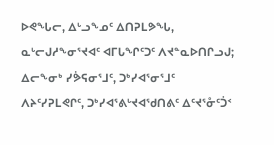ᐅᕙᖓᓕ, ᐃᒡᓗᖕᓄᑦ ᐃᑎᕈᒪᕗᖓ, ᓇᒡᓕᒍᓱᖕᓂᕐᔪᐊᑦ ᐊᒥᒐᖏᑦᑐᑦ ᐱᔪᓐᓇᐅᑎᒋᓗᒍ; ᐃᓕᖕᓂᒃ ᓯᕘᕋᓂᕐᒧᑦ, ᑐᒃᓯᐊᕐᓂᕐᒧᑦ ᐱᔨᑦᓯᕈᒪᕙᒋᑦ, ᑐᒃᓯᐊᕐᕕᒡᔪᐊᖁᑎᕕᑦ ᐃᑦᔪᕐᓁᑦᑑᑉ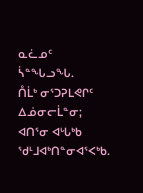ᓇᓛᓄᑦ ᓵᓐᖓᓗᖓ.
ᑍᒫᒃ ᓂᕐᑐᕈᒪᕙᒋᑦ ᐃᓅᓂᓕᒫᓐᓂ; ᐊᑎᕐᓂ ᐊᒡᒐᒃᑲ ᖁᒻᒧᐊᒃᑎᓐᓂᐊᕐᐸᒃᑲ.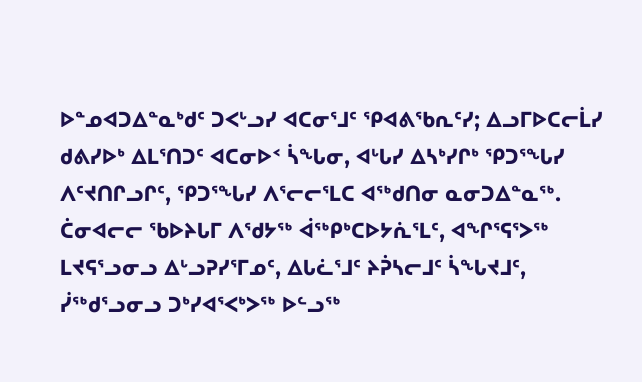ᐅᓐᓄᐊᑐᐃᓐᓇᒃᑯᑦ ᑐᐸᒡᓗᓯ ᐊᑕᓂᕐᒧᑦ ᕿᐊᕕᖃᕆᑦᓯ; ᐃᓗᒥᐅᑕᓕᒫᓯ ᑯᕕᓯᐅᒃ ᐃᒪᕐᑎᑐᑦ ᐊᑕᓂᐅᑉ ᓵᖓᓂ, ᐊᒡᒐᓯ ᐃᓴᒃᓯᒋᒃ ᕿᑐᕐᖓᓯ ᐱᑦᔪᑎᒋᓗᒋᑦ, ᕿᑐᕐᖓᓯ ᐱᕐᓕᓕᕐᒪᑕ ᐊᖅᑯᑎᓂ ᓇᓂᑐᐃᓐᓇᖅ.
ᑖᓂᐊᓕᓕ ᖃᐅᔨᒐᒥ ᐱᖁᔭᖅ ᐋᖅᑭᒃᑕᐅᔭᕇᕐᒪᑦ, ᐊᖏᕐᕋᕐᐳᖅ ᒪᔪᕋᕐᓗᓂᓗ ᐃᒡᓗᕈᓯᕐᒥᓄᑦ, ᐃᒐᓛᕐᒧᑦ ᔨᕉᓴᓕᒧᑦ ᓵᖓᔪᒧᑦ, ᓰᖅᑯᕐᓗᓂᓗ ᑐᒃᓯᐊᕐᐸᒃᐳᖅ ᐅᓪᓗᖅ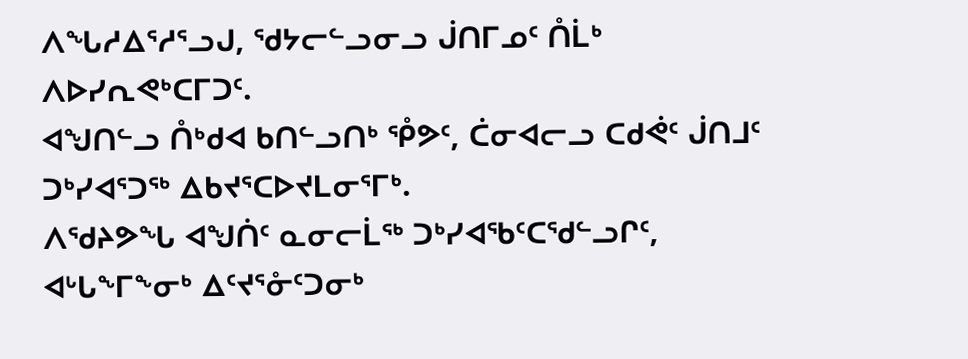ᐱᖓᓱᐃᕐᓱᕐᓗᒍ, ᖁᔭᓕᓪᓗᓂᓗ ᒎᑎᒥᓄᑦ ᑍᒫᒃ ᐱᐅᓯᕆᕙᒃᑕᒥᑐᑦ.
ᐊᖑᑎᓪᓗ ᑍᒃᑯᐊ ᑲᑎᓪᓗᑎᒃ ᕾᕗᑦ, ᑖᓂᐊᓕᓗ ᑕᑯᕚᑦ ᒎᑎᒧᑦ ᑐᒃᓯᐊᕐᑐᖅ ᐃᑲᔪᕐᑕᐅᔪᒪᓂᕐᒥᒃ.
ᐱᖁᔨᕗᖓ ᐊᖑᑏᑦ ᓇᓂᓕᒫᖅ ᑐᒃᓯᐊᖃᑦᑕᖁᓪᓗᒋᑦ, ᐊᒡᒐᖕᒥᖕᓂᒃ ᐃᑦᔪᕐᓁᑦᑐᓂᒃ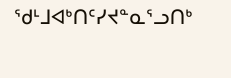ᖁᒻᒧᐊᒃᑎᑦᓯᔪᓐᓇᕐᓗᑎᒃ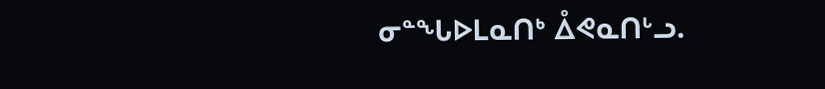ᓂᓐᖓᐅᒪᓇᑎᒃ ᐂᕙᓇᑎᒡᓗ.